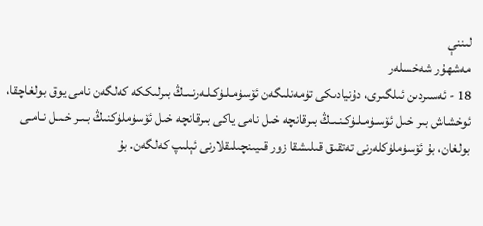لىننې
مەشھۇر شەخسلەر
18 - ئەسىردىن ئىلگىرى، دۇنيادىكى تۈمەنلىگەن ئۆسۈمـلـۈكـلـەرنـىـڭ بىرلىككە كەلگەن نامى يوق بولغاچقا، ئوخشاش بىر خىل ئۆسـۈمـلـۈكـنـىـڭ بىرقانچە خىل نامى ياكى بىرقانچە خىل ئۆسۈملۈكنىڭ بـىـر خـىـل نـامـى بولغان، بۇ ئۆسۈملۈكلەرنى تەتقىق قىلىشقا زور قىيىنچىلىقلارنى ئېلىپ كەلگەن. بۇ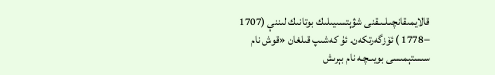قالايمىقانچىـلـىـقنى شۋېتسىيىلىك بوتانىك لىننې (1707 −1778 ) ئۆزگەرتكەن. ئۇ كەشىپ قىلغان «قوش نام سىستېمىسى بويىـچـە نام بېرىش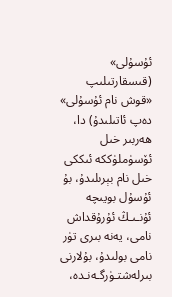ئۇسۇلى» (قىسقارتىلىپ «قوش نام ئۇسۇلى» دەپ ئاتىلىدۇ) دا، ھەربىر خىل ئۆسۈملۈككە ئىككى خىل نام بېرىلىدۇ، بۇ ئۇسۇل بويىچە ئۇنـىـڭ ئۇرۇقداش نامى، يەنە بىرى تۈر نامى بولىدۇ، بۇلارنى بىرلەشتـۈرگـەنـدە،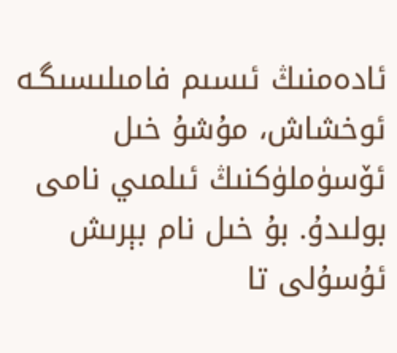ئادەمنىڭ ئىسىم فامىلىسىگـە ئوخشاش، مۇشۇ خىل ئۆسۈملۈكنىڭ ئىلمىي نامى بولىدۇ. بۇ خىل نام بېرىش ئۇسۇلى تا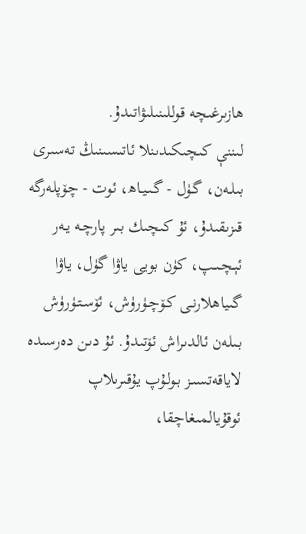ھازىرغىچە قوللىنىلىۋاتىدۇ.
لىننې كىچىكىدىنلا ئاتىسىنىڭ تەسىرى بىلـەن، گـۈل - گـىـيـاھ، ئوت - چۆپلەرگە قىزىقىدۇ، ئۇ كىچىك بىر پارچـە يـەر ئېـچـىـپ، كۈن بويى ياۋا گۈل، ياۋا گىياھلارنـى كـۆچـۈرۈش، ئۆسـتـۈرۈش بـىلەن ئالدىراش ئۆتىدۇ. ئۇ دىن دەرسىدە لاياقەتسىـز بـولـۇپ يۇقىرىلاپ ئوقۇيالمىغاچقا،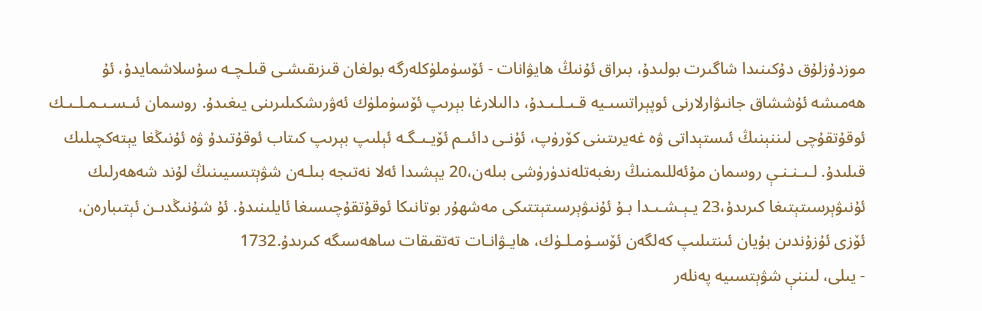موزدۇزلۇق دۇكىنىدا شاگىرت بولىدۇ، بىراق ئۇنىڭ ھايۋانات - ئۆسۈملۈكلەرگە بولغان قىزىقىشـى قىلـچـە سۇسلاشمايدۇ، ئۇ ھەمىشە ئۇششاق جانىۋارلارنى ئوپېراتسىـيە قـىـلـىـدۇ، دالىلارغا بېرىپ ئۆسۈملۈك ئەۋرىشكىلىرىنى يىغىدۇ. روسمان ئىـسـىـمـلـىـك ئوقۇتقۇچى لىننېنىڭ ئىستېداتى ۋە غەيرىتىنى كۆرۈپ، ئۇنـى دائىـم ئۆيـىـگـە ئېلىپ بېرىپ كىتاب ئوقۇتىدۇ ۋە ئۇنىڭغا يېتەكچىلىك قىلىدۇ. لـىـنـنـې روسمان مۇئەللىمنىڭ رىغبەتلەندۈرۈشى بىلەن،20 يېشىدا ئەلا نەتىجە بىلـەن شۋېتسىيىنىڭ لۇند شەھەرلىك ئۇنىۋېرسىتېتىغا كىرىدۇ،23 يـېـشـىـدا بـۇ ئۇنىۋېرسىتېتتىكى مەشھۇر بوتانىكا ئوقۇتقۇچىسىغا ئايلىنىدۇ. ئۇ شۇنىڭدىـن ئېتىبارەن، ئۆزى ئۇزۇندىن بۇيان ئىنتىلىپ كەلگەن ئۆسـۈمـلـۈك، ھايـۋانـات تەتقىقات ساھەسىگە كىرىدۇ.1732
- يىلى، لىننې شۋېتسىيە پەنلەر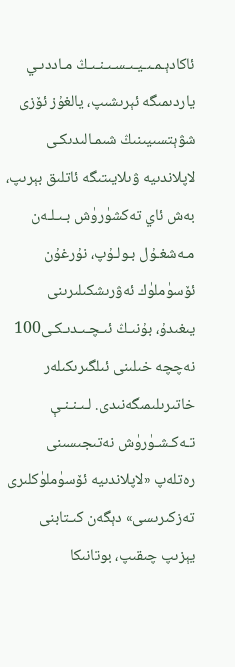ئاكادېـمـىـيـىـسـىـنـىـڭ مـاددىـي ياردىمىگە ئېرىشىپ، يالغۇز ئۆزى شۋېتسىيىنىڭ شىمـالىدىكـى لاپلاندىيە ۋىلايىتىگە ئاتلىق بېرىپ، بەش ئاي تەكشۈرۈش بـىـلـەن مـەشغـۇل بـولـۇپ، نۇرغۇن ئۆسۈملۈك ئەۋرىشكىلىرىنى يىغىدۇ، بۇنىـڭ ئىـچـىـدىـكـى100 نەچچە خىلىنى ئىلگىرىكىلەر خاتىرىلىمىگەنىدى. لـىـنـنـې تـەكـشـۈرۈش نەتىجىسىنى رەتلەپ «لاپلاندىيە ئۆسۈملۈكلىرى تەزكىرىسى» دېگەن كىـتابنى يېزىپ چىقىپ، بوتانىكا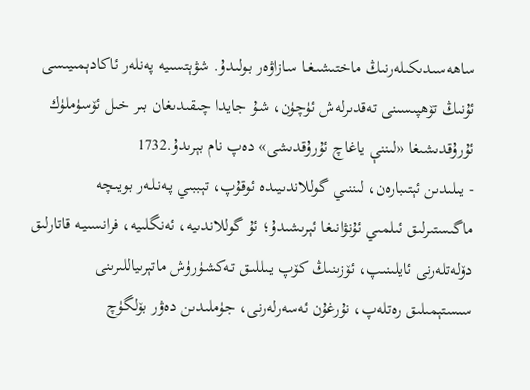ساھەسىدىكىلەرنىڭ ماختىشىـغـا سـازاۋەر بـولىدۇ. شۋېتسىيە پەنلەر ئاكادېمىيىسى ئۇنىڭ تۆھپىسىنى تەقدىرلەش ئۈچۈن، شـۇ جايدا چىقىدىغان بىر خىل ئۆسۈملۈك ئۇرۇقدىشىغا «لىننې ياغاچ ئۇرۇقدىشى» دەپ نام بېرىدۇ.1732
- يىلىدىن ئېتىبارەن، لىننىي گوللاندىيىدە ئوقۇپ، تېببىي پـەنـلـەر بويىچە ماگىستىرلىق ئىلمىي ئۇنۋانىغا ئېرىشىدۇ؛ ئۇ گوللاندىيە، ئەنگلىيە، فرانسىيـە قاتارلىق دۆلەتلەرنى ئايلىنىپ، ئۆزىنىڭ كۆپ يـىللىـق تـەكشـۈرۈش ماتېرىياللىرىنى سىستېمىلىق رەتلەپ، نۇرغۇن ئەسەرلەرنى، جۈملىدىن دەۋر بۆلگۈچ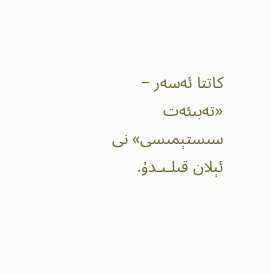كاتتا ئەسەر − «تەبىئەت سىستېمىسى» نى ئېلان قىلـىـدۇ.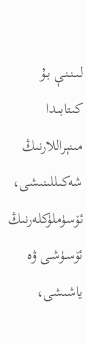لـىـنـنـې بـۇ كىتابىدا مىنېراللارنىڭ شەكىللىنىشى، ئۆسۈملۈكلەرنىڭ ئۆسـۈشـى ۋە ياشىشى،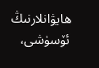ھايۋانلارنىڭ ئۆسۈشى،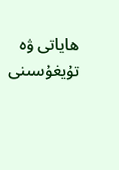ھاياتى ۋە تۇيغۇسىنى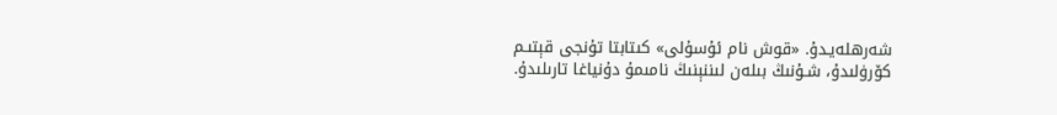شەرھلەيـدۇ. «قوش نام ئۇسۇلى» كىتابتا تۇنجى قېتىـم كۆرۈلىدۇ، شـۇنىڭ بىلەن لىننېنىڭ نامىمۇ دۇنياغا تارىلىدۇ.